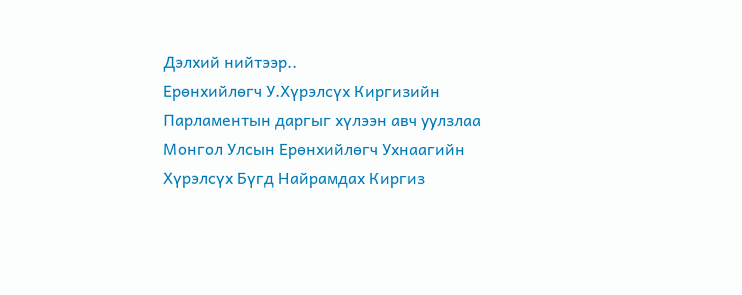Дэлхий нийтээр..
Ерөнхийлөгч У.Хүрэлсүх Киргизийн Парламентын даргыг хүлээн авч уулзлаа
Монгол Улсын Ерөнхийлөгч Ухнаагийн Хүрэлсүх Бүгд Найрамдах Киргиз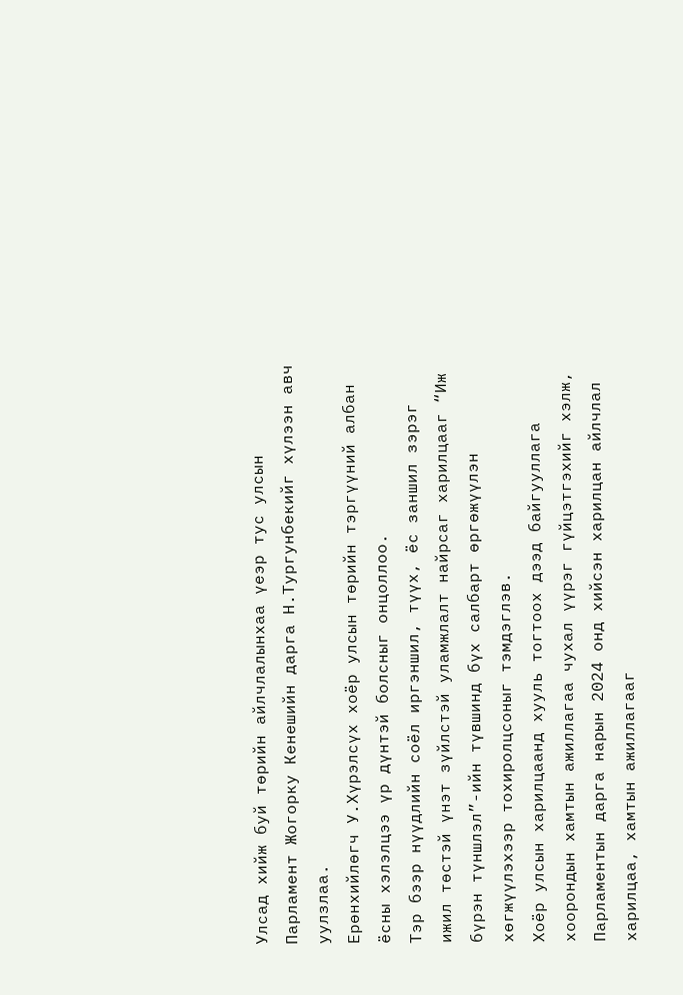Улсад хийж буй төрийн айлчлалынхаа үеэр тус улсын Парламент Жогорку Кенешийн дарга Н.Тургунбекийг хүлээн авч уулзлаа.
Ерөнхийлөгч У.Хүрэлсүх хоёр улсын төрийн тэргүүний албан ёсны хэлэлцээ үр дүнтэй болсныг онцоллоо.
Тэр бээр нүүдлийн соёл иргэншил, түүх, ёс заншил зэрэг ижил төстэй үнэт зүйлстэй уламжлалт найрсаг харилцааг “Иж бүрэн түншлэл”-ийн түвшинд бүх салбарт өргөжүүлэн хөгжүүлэхээр тохиролцсоныг тэмдэглэв.
Хоёр улсын харилцаанд хууль тогтоох дээд байгууллага хоорондын хамтын ажиллагаа чухал үүрэг гүйцэтгэхийг хэлж, Парламентын дарга нарын 2024 онд хийсэн харилцан айлчлал харилцаа, хамтын ажиллагааг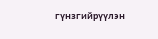гүнзгийрүүлэн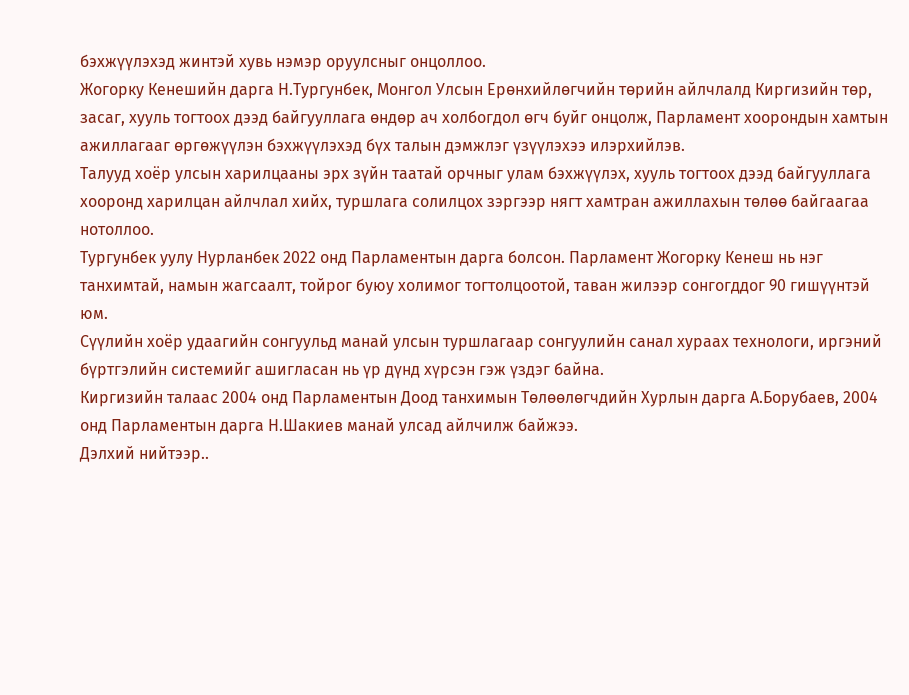бэхжүүлэхэд жинтэй хувь нэмэр оруулсныг онцоллоо.
Жогорку Кенешийн дарга Н.Тургунбек, Монгол Улсын Ерөнхийлөгчийн төрийн айлчлалд Киргизийн төр, засаг, хууль тогтоох дээд байгууллага өндөр ач холбогдол өгч буйг онцолж, Парламент хоорондын хамтын ажиллагааг өргөжүүлэн бэхжүүлэхэд бүх талын дэмжлэг үзүүлэхээ илэрхийлэв.
Талууд хоёр улсын харилцааны эрх зүйн таатай орчныг улам бэхжүүлэх, хууль тогтоох дээд байгууллага хооронд харилцан айлчлал хийх, туршлага солилцох зэргээр нягт хамтран ажиллахын төлөө байгаагаа нотоллоо.
Тургунбек уулу Нурланбек 2022 онд Парламентын дарга болсон. Парламент Жогорку Кенеш нь нэг танхимтай, намын жагсаалт, тойрог буюу холимог тогтолцоотой, таван жилээр сонгогддог 90 гишүүнтэй юм.
Сүүлийн хоёр удаагийн сонгуульд манай улсын туршлагаар сонгуулийн санал хураах технологи, иргэний бүртгэлийн системийг ашигласан нь үр дүнд хүрсэн гэж үздэг байна.
Киргизийн талаас 2004 онд Парламентын Доод танхимын Төлөөлөгчдийн Хурлын дарга А.Борубаев, 2004 онд Парламентын дарга Н.Шакиев манай улсад айлчилж байжээ.
Дэлхий нийтээр..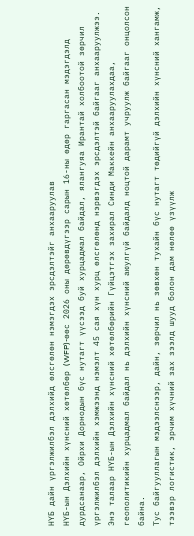НҮБ дайн үргэлжилбэл дэлхийд өлсгөлөн нэмэгдэх эрсдэлтэйг анхааруулав
НҮБ-ын Дэлхийн хүнсний хөтөлбөр (WFP)-өөс 2026 оны дөрөвдүгээр сарын 16-ны өдөр гаргасан мэдэгдэлд дурдсанаар, Ойрхи Дорнодын бүс нутагт үүсээд буй хурцадмал байдал, ялангуяа Ирантай холбоотой зөрчил үргэлжилбэл дэлхийн хэмжээнд нэмэлт 45 сая хүн хурц өлсгөлөнд нэрвэгдэх эрсдэлтэй байгааг анхааруулжээ.
Энэ талаар НҮБ-ын Дэлхийн хүнсний хөтөлбөрийн Гүйцэтгэх захирал Синди Маккейн анхааруулахдаа, геополитикийн хурцадмал байдал нь дэлхийн хүнсний аюулгүй байдалд ноцтой дарамт учруулж байгааг онцолсон байна.
Тус байгууллагын мэдээлснээр, дайн, зөрчил нь зөвхөн тухайн бүс нутагт төдийгүй дэлхийн хүнсний хангамж, тээвэр логистик, эрчим хүчний зах зээлд шууд болон дам нөлөө үзүүлж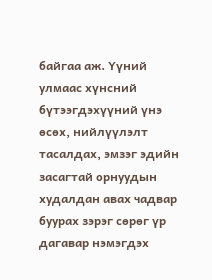байгаа аж. Үүний улмаас хүнсний бүтээгдэхүүний үнэ өсөх, нийлүүлэлт тасалдах, эмзэг эдийн засагтай орнуудын худалдан авах чадвар буурах зэрэг сөрөг үр дагавар нэмэгдэх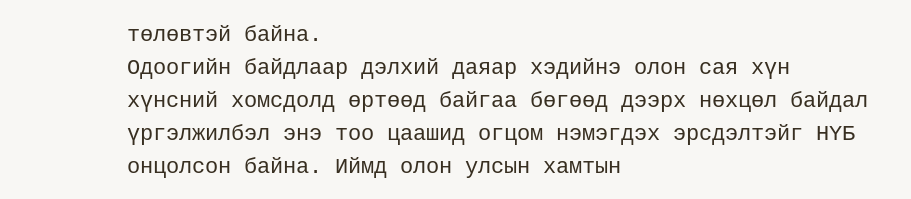төлөвтэй байна.
Одоогийн байдлаар дэлхий даяар хэдийнэ олон сая хүн хүнсний хомсдолд өртөөд байгаа бөгөөд дээрх нөхцөл байдал үргэлжилбэл энэ тоо цаашид огцом нэмэгдэх эрсдэлтэйг НҮБ онцолсон байна. Иймд олон улсын хамтын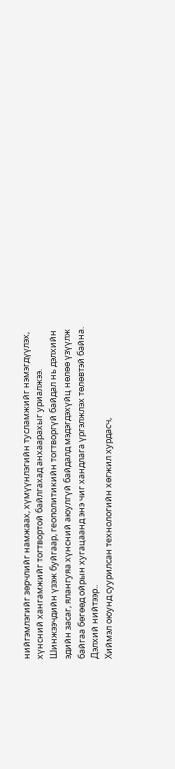нийгэмлэгийг зөрчлийг намжаах, хүмүүнлэгийн тусламжийг нэмэгдүүлэх, хүнсний хангамжийг тогтвортой байлгахад анхаарахыг уриалжээ.
Шинжээчдийн үзэж буйгаар, геополитикийн тогтворгүй байдал нь дэлхийн эдийн засаг, ялангуяа хүнсний аюулгүй байдалд мэдэгдэхүйц нөлөө үзүүлж байгаа бөгөөд ойрын хугацаанд энэ чиг хандлага үргэлжлэх төлөвтэй байна.
Дэлхий нийтээр..
Хиймэл оюунд суурилсан технологийн хөгжил хурдасч,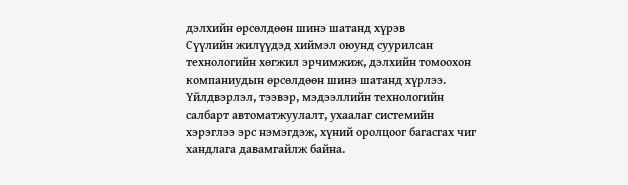дэлхийн өрсөлдөөн шинэ шатанд хүрэв
Сүүлийн жилүүдэд хиймэл оюунд суурилсан технологийн хөгжил эрчимжиж, дэлхийн томоохон компаниудын өрсөлдөөн шинэ шатанд хүрлээ. Үйлдвэрлэл, тээвэр, мэдээллийн технологийн салбарт автоматжуулалт, ухаалаг системийн хэрэглээ эрс нэмэгдэж, хүний оролцоог багасгах чиг хандлага давамгайлж байна.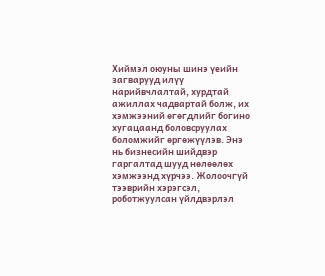Хиймэл оюуны шинэ үеийн загварууд илүү нарийвчлалтай, хурдтай ажиллах чадвартай болж, их хэмжээний өгөгдлийг богино хугацаанд боловсруулах боломжийг өргөжүүлэв. Энэ нь бизнесийн шийдвэр гаргалтад шууд нөлөөлөх хэмжээнд хүрчээ. Жолоочгүй тээврийн хэрэгсэл, роботжуулсан үйлдвэрлэл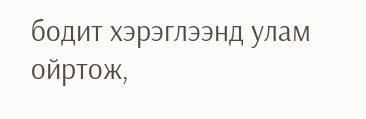бодит хэрэглээнд улам ойртож,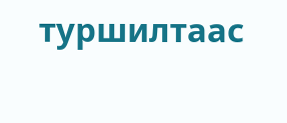туршилтаас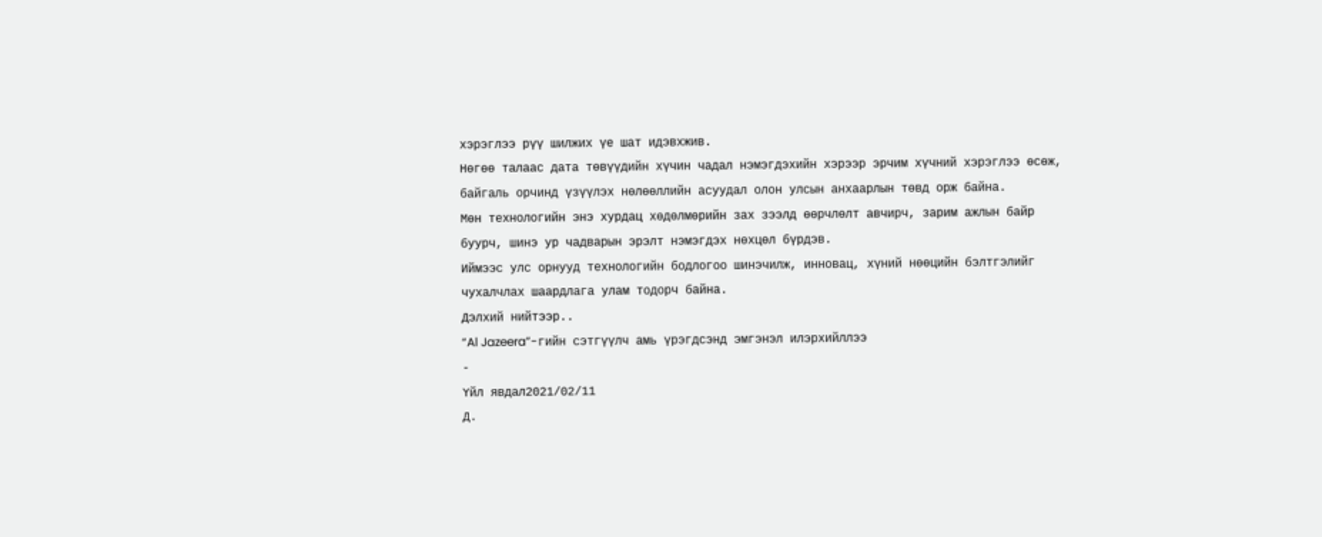хэрэглээ рүү шилжих үе шат идэвхжив.
Нөгөө талаас дата төвүүдийн хүчин чадал нэмэгдэхийн хэрээр эрчим хүчний хэрэглээ өсөж, байгаль орчинд үзүүлэх нөлөөллийн асуудал олон улсын анхаарлын төвд орж байна.
Мөн технологийн энэ хурдац хөдөлмөрийн зах зээлд өөрчлөлт авчирч, зарим ажлын байр буурч, шинэ ур чадварын эрэлт нэмэгдэх нөхцөл бүрдэв.
Иймээс улс орнууд технологийн бодлогоо шинэчилж, инновац, хүний нөөцийн бэлтгэлийг чухалчлах шаардлага улам тодорч байна.
Дэлхий нийтээр..
“Al Jazeera”-гийн сэтгүүлч амь үрэгдсэнд эмгэнэл илэрхийллээ
-
Үйл явдал2021/02/11
Д.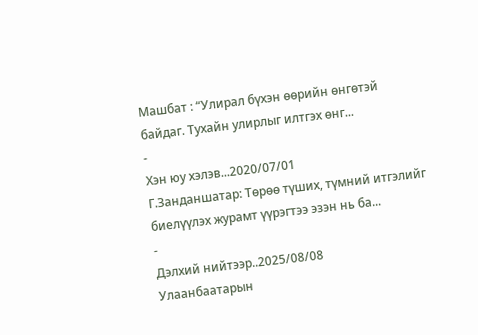Машбат : “Улирал бүхэн өөрийн өнгөтэй байдаг. Тухайн улирлыг илтгэх өнг...
-
Хэн юу хэлэв...2020/07/01
Г.Занданшатар: Төрөө түших, түмний итгэлийг биелүүлэх журамт үүрэгтээ эзэн нь ба...
-
Дэлхий нийтээр..2025/08/08
Улаанбаатарын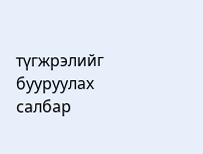түгжрэлийг бууруулах салбар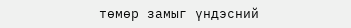төмөр замыг үндэсний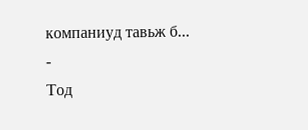компаниуд тавьж б...
-
Тод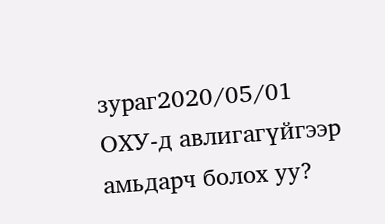зураг2020/05/01
ОХУ-д авлигагүйгээр амьдарч болох уу?